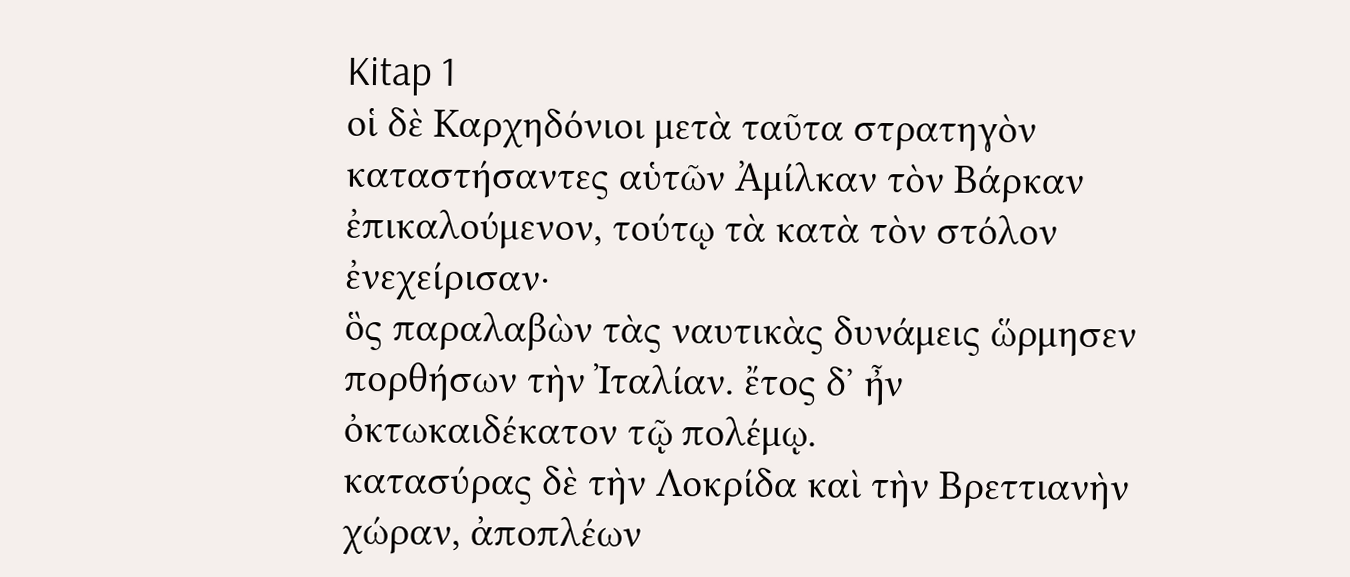Kitap 1
οἱ δὲ Καρχηδόνιοι μετὰ ταῦτα στρατηγὸν καταστήσαντες αὑτῶν Ἀμίλκαν τὸν Βάρκαν ἐπικαλούμενον, τούτῳ τὰ κατὰ τὸν στόλον ἐνεχείρισαν·
ὃς παραλαβὼν τὰς ναυτικὰς δυνάμεις ὥρμησεν πορθήσων τὴν Ἰταλίαν. ἔτος δʼ ἦν ὀκτωκαιδέκατον τῷ πολέμῳ.
κατασύρας δὲ τὴν Λοκρίδα καὶ τὴν Βρεττιανὴν χώραν, ἀποπλέων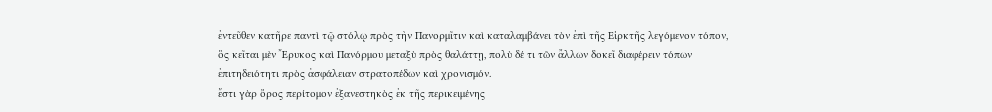ἐντεῦθεν κατῆρε παντὶ τῷ στόλῳ πρὸς τὴν Πανορμῖτιν καὶ καταλαμβάνει τὸν ἐπὶ τῆς Εἱρκτῆς λεγόμενον τόπον, ὃς κεῖται μὲν Ἔρυκος καὶ Πανόρμου μεταξὺ πρὸς θαλάττῃ, πολὺ δέ τι τῶν ἄλλων δοκεῖ διαφέρειν τόπων ἐπιτηδειότητι πρὸς ἀσφάλειαν στρατοπέδων καὶ χρονισμόν.
ἔστι γὰρ ὄρος περίτομον ἐξανεστηκὸς ἐκ τῆς περικειμένης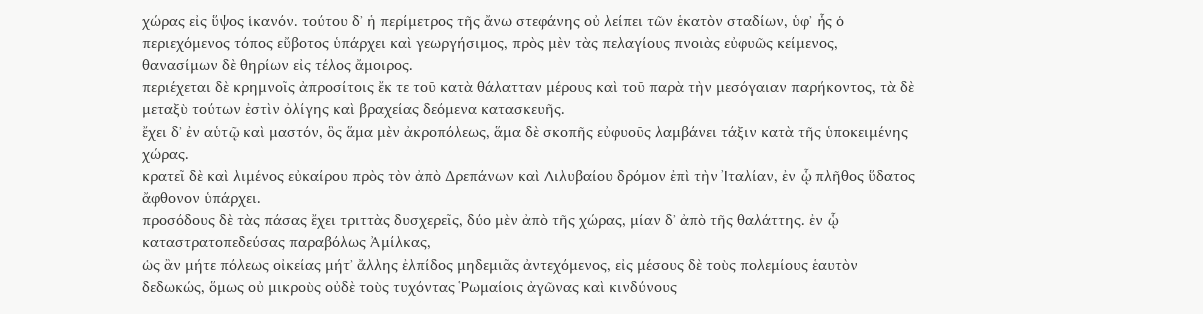χώρας εἰς ὕψος ἱκανόν. τούτου δʼ ἡ περίμετρος τῆς ἄνω στεφάνης οὐ λείπει τῶν ἑκατὸν σταδίων, ὑφʼ ἧς ὁ περιεχόμενος τόπος εὔβοτος ὑπάρχει καὶ γεωργήσιμος, πρὸς μὲν τὰς πελαγίους πνοιὰς εὐφυῶς κείμενος, θανασίμων δὲ θηρίων εἰς τέλος ἄμοιρος.
περιέχεται δὲ κρημνοῖς ἀπροσίτοις ἔκ τε τοῦ κατὰ θάλατταν μέρους καὶ τοῦ παρὰ τὴν μεσόγαιαν παρήκοντος, τὰ δὲ μεταξὺ τούτων ἐστὶν ὀλίγης καὶ βραχείας δεόμενα κατασκευῆς.
ἔχει δʼ ἐν αὑτῷ καὶ μαστόν, ὃς ἅμα μὲν ἀκροπόλεως, ἅμα δὲ σκοπῆς εὐφυοῦς λαμβάνει τάξιν κατὰ τῆς ὑποκειμένης χώρας.
κρατεῖ δὲ καὶ λιμένος εὐκαίρου πρὸς τὸν ἀπὸ Δρεπάνων καὶ Λιλυβαίου δρόμον ἐπὶ τὴν Ἰταλίαν, ἐν ᾧ πλῆθος ὕδατος ἄφθονον ὑπάρχει.
προσόδους δὲ τὰς πάσας ἔχει τριττὰς δυσχερεῖς, δύο μὲν ἀπὸ τῆς χώρας, μίαν δʼ ἀπὸ τῆς θαλάττης. ἐν ᾧ καταστρατοπεδεύσας παραβόλως Ἀμίλκας,
ὡς ἂν μήτε πόλεως οἰκείας μήτʼ ἄλλης ἐλπίδος μηδεμιᾶς ἀντεχόμενος, εἰς μέσους δὲ τοὺς πολεμίους ἑαυτὸν δεδωκώς, ὅμως οὐ μικροὺς οὐδὲ τοὺς τυχόντας Ῥωμαίοις ἀγῶνας καὶ κινδύνους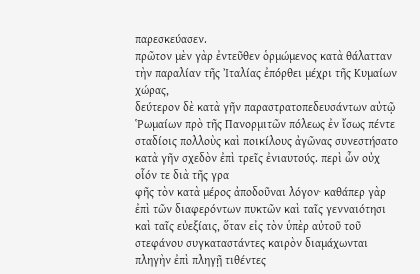παρεσκεύασεν.
πρῶτον μὲν γὰρ ἐντεῦθεν ὁρμώμενος κατὰ θάλατταν τὴν παραλίαν τῆς Ἰταλίας ἐπόρθει μέχρι τῆς Κυμαίων χώρας,
δεύτερον δὲ κατὰ γῆν παραστρατοπεδευσάντων αὐτῷ Ῥωμαίων πρὸ τῆς Πανορμιτῶν πόλεως ἐν ἴσως πέντε σταδίοις πολλοὺς καὶ ποικίλους ἀγῶνας συνεστήσατο κατὰ γῆν σχεδὸν ἐπὶ τρεῖς ἐνιαυτούς. περὶ ὧν οὐχ οἷόν τε διὰ τῆς γρα
φῆς τὸν κατὰ μέρος ἀποδοῦναι λόγον· καθάπερ γὰρ ἐπὶ τῶν διαφερόντων πυκτῶν καὶ ταῖς γενναιότησι καὶ ταῖς εὐεξίαις, ὅταν εἰς τὸν ὑπὲρ αὐτοῦ τοῦ στεφάνου συγκαταστάντες καιρὸν διαμάχωνται πληγὴν ἐπὶ πληγῇ τιθέντες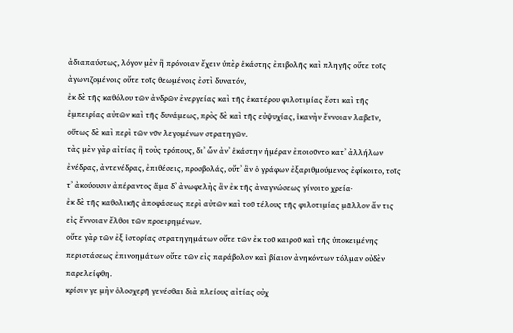ἀδιαπαύστως, λόγον μὲν ἢ πρόνοιαν ἔχειν ὑπὲρ ἑκάστης ἐπιβολῆς καὶ πληγῆς οὔτε τοῖς ἀγωνιζομένοις οὔτε τοῖς θεωμένοις ἐστὶ δυνατόν,
ἐκ δὲ τῆς καθόλου τῶν ἀνδρῶν ἐνεργείας καὶ τῆς ἑκατέρου φιλοτιμίας ἔστι καὶ τῆς ἐμπειρίας αὐτῶν καὶ τῆς δυνάμεως, πρὸς δὲ καὶ τῆς εὐψυχίας, ἱκανὴν ἔννοιαν λαβεῖν, οὕτως δὲ καὶ περὶ τῶν νῦν λεγομένων στρατηγῶν.
τὰς μὲν γὰρ αἰτίας ἢ τοὺς τρόπους, διʼ ὧν ἀνʼ ἑκάστην ἡμέραν ἐποιοῦντο κατʼ ἀλλήλων ἐνέδρας, ἀντενέδρας, ἐπιθέσεις, προσβολάς, οὔτʼ ἂν ὁ γράφων ἐξαριθμούμενος ἐφίκοιτο, τοῖς τʼ ἀκούουσιν ἀπέραντος ἅμα δʼ ἀνωφελὴς ἂν ἐκ τῆς ἀναγνώσεως γίνοιτο χρεία·
ἐκ δὲ τῆς καθολικῆς ἀποφάσεως περὶ αὐτῶν καὶ τοῦ τέλους τῆς φιλοτιμίας μᾶλλον ἄν τις εἰς ἔννοιαν ἔλθοι τῶν προειρημένων.
οὔτε γὰρ τῶν ἐξ ἱστορίας στρατηγημάτων οὔτε τῶν ἐκ τοῦ καιροῦ καὶ τῆς ὑποκειμένης περιστάσεως ἐπινοημάτων οὔτε τῶν εἰς παράβολον καὶ βίαιον ἀνηκόντων τόλμαν οὐδὲν παρελείφθη.
κρίσιν γε μὴν ὁλοσχερῆ γενέσθαι διὰ πλείους αἰτίας οὐχ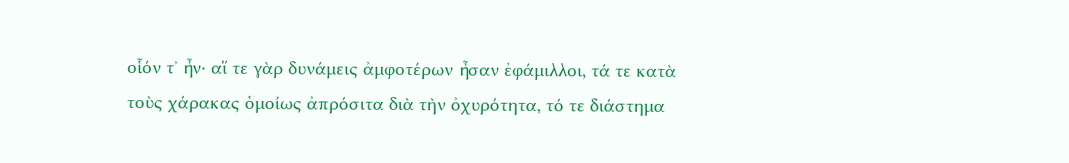οἷόν τʼ ἦν· αἵ τε γὰρ δυνάμεις ἀμφοτέρων ἦσαν ἐφάμιλλοι, τά τε κατὰ τοὺς χάρακας ὁμοίως ἀπρόσιτα διὰ τὴν ὀχυρότητα, τό τε διάστημα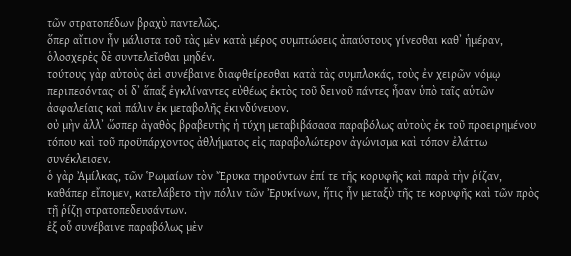τῶν στρατοπέδων βραχὺ παντελῶς.
ὅπερ αἴτιον ἦν μάλιστα τοῦ τὰς μὲν κατὰ μέρος συμπτώσεις ἀπαύστους γίνεσθαι καθʼ ἡμέραν, ὁλοσχερὲς δὲ συντελεῖσθαι μηδέν.
τούτους γὰρ αὐτοὺς ἀεὶ συνέβαινε διαφθείρεσθαι κατὰ τὰς συμπλοκάς, τοὺς ἐν χειρῶν νόμῳ περιπεσόντας· οἱ δʼ ἅπαξ ἐγκλίναντες εὐθέως ἐκτὸς τοῦ δεινοῦ πάντες ἦσαν ὑπὸ ταῖς αὑτῶν ἀσφαλείαις καὶ πάλιν ἐκ μεταβολῆς ἐκινδύνευον.
οὐ μὴν ἀλλʼ ὥσπερ ἀγαθὸς βραβευτὴς ἡ τύχη μεταβιβάσασα παραβόλως αὐτοὺς ἐκ τοῦ προειρημένου τόπου καὶ τοῦ προϋπάρχοντος ἀθλήματος εἰς παραβολώτερον ἀγώνισμα καὶ τόπον ἐλάττω συνέκλεισεν.
ὁ γὰρ Ἀμίλκας, τῶν Ῥωμαίων τὸν Ἔρυκα τηρούντων ἐπί τε τῆς κορυφῆς καὶ παρὰ τὴν ῥίζαν, καθάπερ εἴπομεν, κατελάβετο τὴν πόλιν τῶν Ἐρυκίνων, ἥτις ἦν μεταξὺ τῆς τε κορυφῆς καὶ τῶν πρὸς τῇ ῥίζῃ στρατοπεδευσάντων.
ἐξ οὗ συνέβαινε παραβόλως μὲν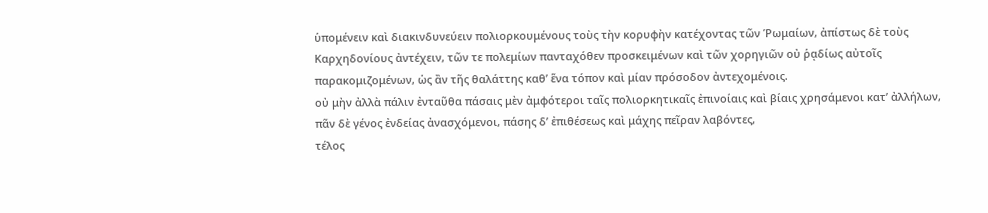ὑπομένειν καὶ διακινδυνεύειν πολιορκουμένους τοὺς τὴν κορυφὴν κατέχοντας τῶν Ῥωμαίων, ἀπίστως δὲ τοὺς Καρχηδονίους ἀντέχειν, τῶν τε πολεμίων πανταχόθεν προσκειμένων καὶ τῶν χορηγιῶν οὐ ῥᾳδίως αὐτοῖς παρακομιζομένων, ὡς ἂν τῆς θαλάττης καθʼ ἕνα τόπον καὶ μίαν πρόσοδον ἀντεχομένοις.
οὐ μὴν ἀλλὰ πάλιν ἐνταῦθα πάσαις μὲν ἀμφότεροι ταῖς πολιορκητικαῖς ἐπινοίαις καὶ βίαις χρησάμενοι κατʼ ἀλλήλων, πᾶν δὲ γένος ἐνδείας ἀνασχόμενοι, πάσης δʼ ἐπιθέσεως καὶ μάχης πεῖραν λαβόντες,
τέλος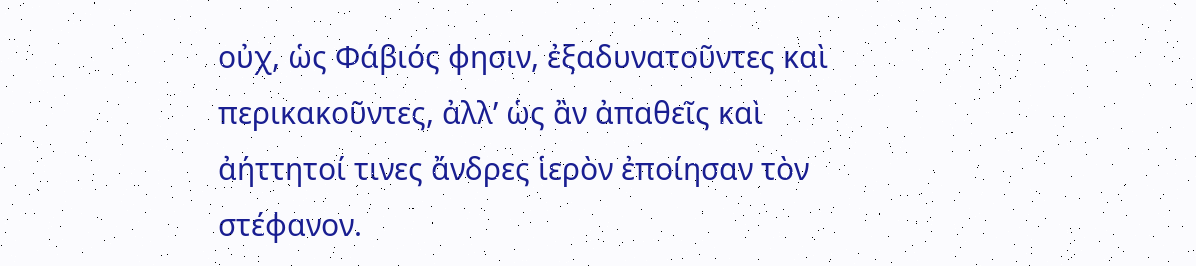οὐχ, ὡς Φάβιός φησιν, ἐξαδυνατοῦντες καὶ περικακοῦντες, ἀλλʼ ὡς ἂν ἀπαθεῖς καὶ ἀήττητοί τινες ἄνδρες ἱερὸν ἐποίησαν τὸν στέφανον.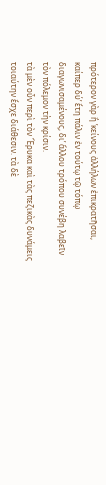πρότερον γὰρ ἢ ʼκείνους ἀλλήλων ἐπικρατῆσαι, καίπερ δύʼ ἔτη πάλιν ἐν τούτῳ τῷ τόπῳ διαγωνισαμένους, διʼ ἄλλου τρόπου συνέβη λαβεῖν τὸν πόλεμον τὴν κρίσιν.
τὰ μὲν οὖν περὶ τὸν Ἔρυκα καὶ τὰς πεζικὰς δυνάμεις τοιαύτην ἔσχε διάθεσιν. τὰ δὲ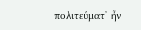πολιτεύματʼ ἦν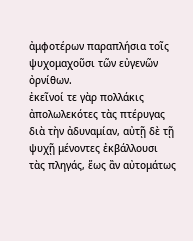ἀμφοτέρων παραπλήσια τοῖς ψυχομαχοῦσι τῶν εὐγενῶν ὀρνίθων.
ἐκεῖνοί τε γὰρ πολλάκις ἀπολωλεκότες τὰς πτέρυγας διὰ τὴν ἀδυναμίαν, αὐτῇ δὲ τῇ ψυχῇ μένοντες ἐκβάλλουσι τὰς πληγάς, ἕως ἂν αὐτομάτως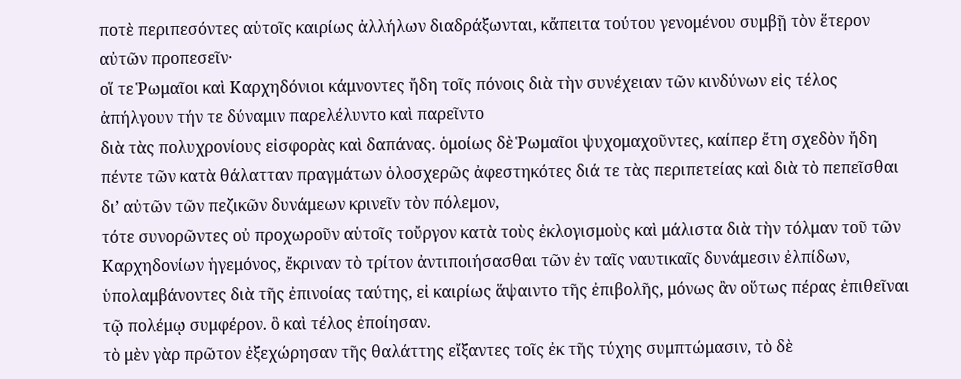ποτὲ περιπεσόντες αὑτοῖς καιρίως ἀλλήλων διαδράξωνται, κἄπειτα τούτου γενομένου συμβῇ τὸν ἕτερον αὐτῶν προπεσεῖν·
οἵ τε Ῥωμαῖοι καὶ Καρχηδόνιοι κάμνοντες ἤδη τοῖς πόνοις διὰ τὴν συνέχειαν τῶν κινδύνων εἰς τέλος ἀπήλγουν τήν τε δύναμιν παρελέλυντο καὶ παρεῖντο
διὰ τὰς πολυχρονίους εἰσφορὰς καὶ δαπάνας. ὁμοίως δὲ Ῥωμαῖοι ψυχομαχοῦντες, καίπερ ἔτη σχεδὸν ἤδη πέντε τῶν κατὰ θάλατταν πραγμάτων ὁλοσχερῶς ἀφεστηκότες διά τε τὰς περιπετείας καὶ διὰ τὸ πεπεῖσθαι διʼ αὐτῶν τῶν πεζικῶν δυνάμεων κρινεῖν τὸν πόλεμον,
τότε συνορῶντες οὐ προχωροῦν αὑτοῖς τοὔργον κατὰ τοὺς ἐκλογισμοὺς καὶ μάλιστα διὰ τὴν τόλμαν τοῦ τῶν Καρχηδονίων ἡγεμόνος, ἔκριναν τὸ τρίτον ἀντιποιήσασθαι τῶν ἐν ταῖς ναυτικαῖς δυνάμεσιν ἐλπίδων,
ὑπολαμβάνοντες διὰ τῆς ἐπινοίας ταύτης, εἰ καιρίως ἅψαιντο τῆς ἐπιβολῆς, μόνως ἂν οὕτως πέρας ἐπιθεῖναι τῷ πολέμῳ συμφέρον. ὃ καὶ τέλος ἐποίησαν.
τὸ μὲν γὰρ πρῶτον ἐξεχώρησαν τῆς θαλάττης εἴξαντες τοῖς ἐκ τῆς τύχης συμπτώμασιν, τὸ δὲ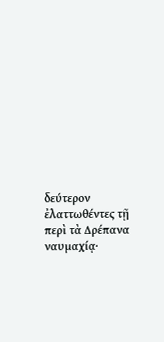δεύτερον ἐλαττωθέντες τῇ περὶ τὰ Δρέπανα ναυμαχίᾳ·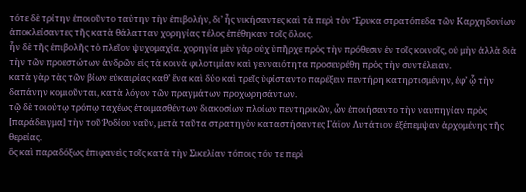τότε δὲ τρίτην ἐποιοῦντο ταύτην τὴν ἐπιβολήν, διʼ ἧς νικήσαντες καὶ τὰ περὶ τὸν Ἔρυκα στρατόπεδα τῶν Καρχηδονίων ἀποκλείσαντες τῆς κατὰ θάλατταν χορηγίας τέλος ἐπέθηκαν τοῖς ὅλοις.
ἦν δὲ τῆς ἐπιβολῆς τὸ πλεῖον ψυχομαχία. χορηγία μὲν γὰρ οὐχ ὑπῆρχε πρὸς τὴν πρόθεσιν ἐν τοῖς κοινοῖς, οὐ μὴν ἀλλὰ διὰ τὴν τῶν προεστώτων ἀνδρῶν εἰς τὰ κοινὰ φιλοτιμίαν καὶ γενναιότητα προσευρέθη πρὸς τὴν συντέλειαν.
κατὰ γὰρ τὰς τῶν βίων εὐκαιρίας καθʼ ἕνα καὶ δύο καὶ τρεῖς ὑφίσταντο παρέξειν πεντήρη κατηρτισμένην, ἐφʼ ᾧ τὴν δαπάνην κομιοῦνται, κατὰ λόγον τῶν πραγμάτων προχωρησάντων.
τῷ δὲ τοιούτῳ τρόπῳ ταχέως ἑτοιμασθέντων διακοσίων πλοίων πεντηρικῶν, ὧν ἐποιήσαντο τὴν ναυπηγίαν πρὸς [παράδειγμα] τὴν τοῦ Ῥοδίου ναῦν, μετὰ ταῦτα στρατηγὸν καταστήσαντες Γάϊον Λυτάτιον ἐξέπεμψαν ἀρχομένης τῆς θερείας.
ὃς καὶ παραδόξως ἐπιφανεὶς τοῖς κατὰ τὴν Σικελίαν τόποις τόν τε περὶ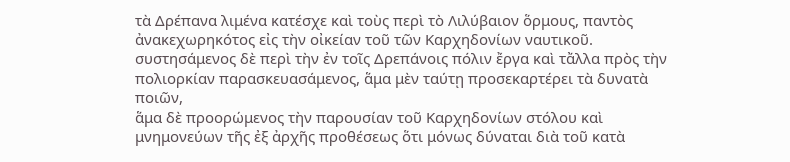τὰ Δρέπανα λιμένα κατέσχε καὶ τοὺς περὶ τὸ Λιλύβαιον ὅρμους, παντὸς ἀνακεχωρηκότος εἰς τὴν οἰκείαν τοῦ τῶν Καρχηδονίων ναυτικοῦ.
συστησάμενος δὲ περὶ τὴν ἐν τοῖς Δρεπάνοις πόλιν ἔργα καὶ τἄλλα πρὸς τὴν πολιορκίαν παρασκευασάμενος, ἅμα μὲν ταύτῃ προσεκαρτέρει τὰ δυνατὰ ποιῶν,
ἅμα δὲ προορώμενος τὴν παρουσίαν τοῦ Καρχηδονίων στόλου καὶ μνημονεύων τῆς ἐξ ἀρχῆς προθέσεως ὅτι μόνως δύναται διὰ τοῦ κατὰ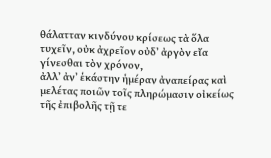θάλατταν κινδύνου κρίσεως τὰ ὅλα τυχεῖν, οὐκ ἀχρεῖον οὐδʼ ἀργὸν εἴα γίνεσθαι τὸν χρόνον,
ἀλλʼ ἀνʼ ἑκάστην ἡμέραν ἀναπείρας καὶ μελέτας ποιῶν τοῖς πληρώμασιν οἰκείως τῆς ἐπιβολῆς τῇ τε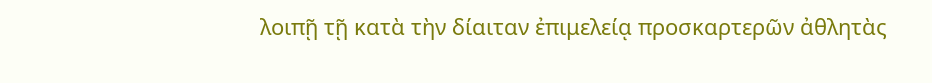λοιπῇ τῇ κατὰ τὴν δίαιταν ἐπιμελείᾳ προσκαρτερῶν ἀθλητὰς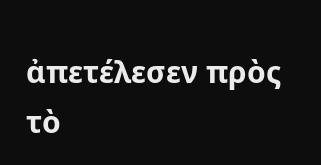ἀπετέλεσεν πρὸς τὸ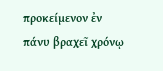προκείμενον ἐν πάνυ βραχεῖ χρόνῳ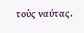τοὺς ναύτας.